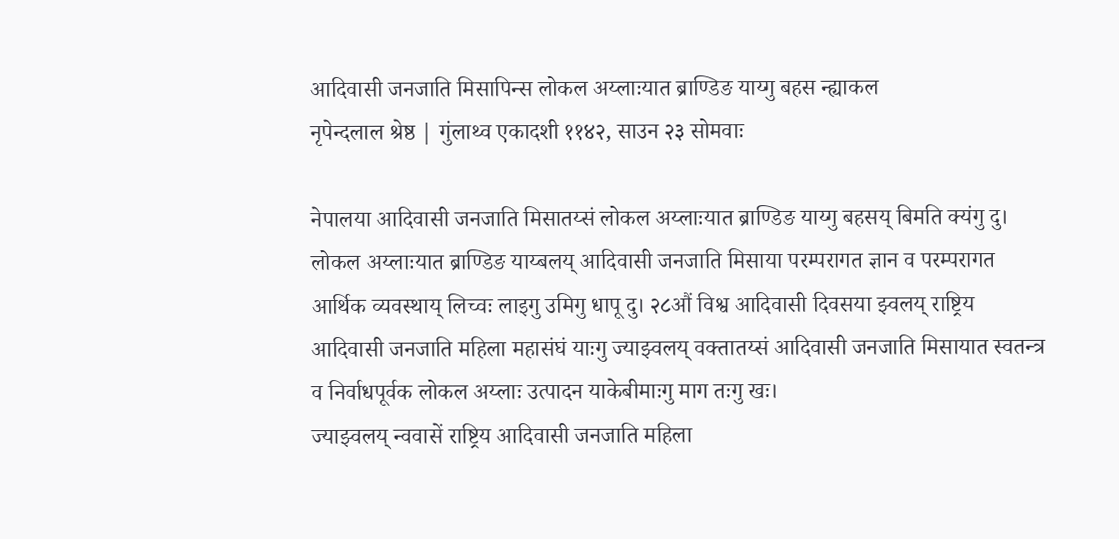आदिवासी जनजाति मिसापिन्स लोकल अय्लाःयात ब्राण्डिङ याय्गु बहस न्ह्याकल
नृपेन्दलाल श्रेष्ठ | गुंलाथ्व एकादशी ११४२, साउन २३ सोमवाः

नेपालया आदिवासी जनजाति मिसातय्सं लोकल अय्लाःयात ब्राण्डिङ याय्गु बहसय् बिमति क्यंगु दु।
लोकल अय्लाःयात ब्राण्डिङ याय्बलय् आदिवासी जनजाति मिसाया परम्परागत ज्ञान व परम्परागत आर्थिक व्यवस्थाय् लिच्वः लाइगु उमिगु धापू दु। २८औं विश्व आदिवासी दिवसया झ्वलय् राष्ट्रिय आदिवासी जनजाति महिला महासंघं याःगु ज्याझ्वलय् वक्तातय्सं आदिवासी जनजाति मिसायात स्वतन्त्र व निर्वाधपूर्वक लोकल अय्लाः उत्पादन याकेबीमाःगु माग तःगु खः।
ज्याझ्वलय् न्ववासें राष्ट्रिय आदिवासी जनजाति महिला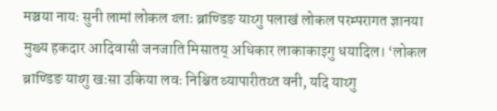मञ्चया नायः सुनी लामां लोकल य्लाः ब्राण्डिङ याय्गु पलाखं लोकल परम्परागत ज्ञानया मुख्य हकदार आदिवासी जनजाति मिसातय् अधिकार लाकाकाइगु धयादिल। ‘लोकल ब्राण्डिङ याय्गु खःसा उकिया लवः निश्चित व्यापारीतय्त वनी, यदि याय्गु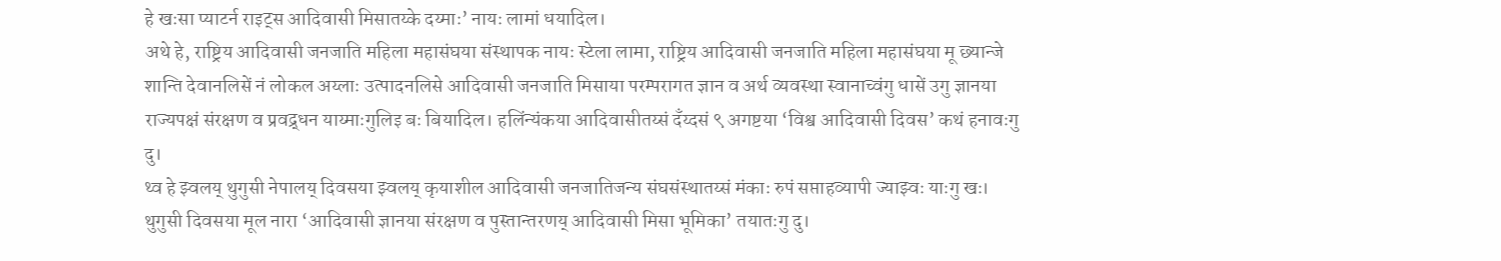हे खःसा प्याटर्न राइट्स आदिवासी मिसातय्के दय्माः’ नायः लामां धयादिल।
अथे हे, राष्ट्रिय आदिवासी जनजाति महिला महासंघया संस्थापक नायः स्टेला लामा, राष्ट्रिय आदिवासी जनजाति महिला महासंघया मू छ्यान्जे शान्ति देवानलिसें नं लोकल अय्लाः उत्पादनलिसे आदिवासी जनजाति मिसाया परम्परागत ज्ञान व अर्थ व्यवस्था स्वानाच्वंगु धासें उगु ज्ञानया राज्यपक्षं संरक्षण व प्रवद्र्धन याय्माःगुलिइ बः बियादिल। हलिंन्यंकया आदिवासीतय्सं दँय्दसं ९ अगष्टया ‘विश्व आदिवासी दिवस’ कथं हनावःगु दु।
थ्व हे झ्वलय् थुगुसी नेपालय् दिवसया झ्वलय् कृयाशील आदिवासी जनजातिजन्य संघसंस्थातय्सं मंकाः रुपं सप्ताहव्यापी ज्याझ्वः याःगु खः। थुगुसी दिवसया मूल नारा ‘आदिवासी ज्ञानया संरक्षण व पुस्तान्तरणय् आदिवासी मिसा भूमिका’ तयातःगु दु।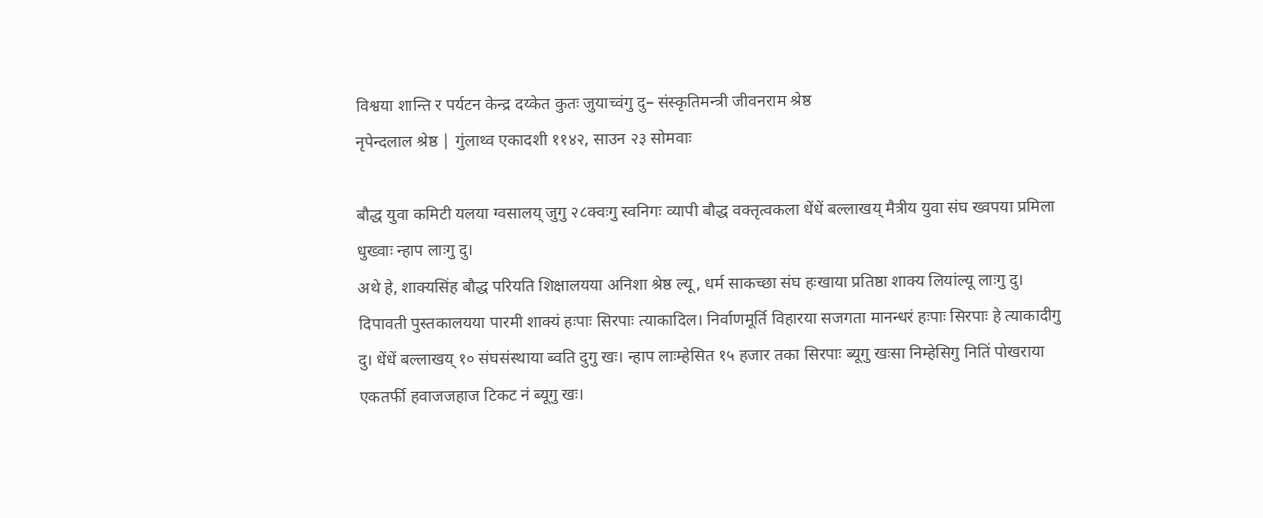विश्वया शान्ति र पर्यटन केन्द्र दय्केत कुतः जुयाच्वंगु दु– संस्कृतिमन्त्री जीवनराम श्रेष्ठ
नृपेन्दलाल श्रेष्ठ | गुंलाथ्व एकादशी ११४२, साउन २३ सोमवाः

बौद्ध युवा कमिटी यलया ग्वसालय् जुगु २८क्वःगु स्वनिगः व्यापी बौद्ध वक्तृत्वकला धेंधें बल्लाखय् मैत्रीय युवा संघ ख्वपया प्रमिला धुख्वाः न्हाप लाःगु दु।
अथे हे, शाक्यसिंह बौद्ध परियति शिक्षालयया अनिशा श्रेष्ठ ल्यू, धर्म साकच्छा संघ हःखाया प्रतिष्ठा शाक्य लियांल्यू लाःगु दु। दिपावती पुस्तकालयया पारमी शाक्यं हःपाः सिरपाः त्याकादिल। निर्वाणमूर्ति विहारया सजगता मानन्धरं हःपाः सिरपाः हे त्याकादीगु दु। धेंधें बल्लाखय् १० संघसंस्थाया ब्वति दुगु खः। न्हाप लाःम्हेसित १५ हजार तका सिरपाः ब्यूगु खःसा निम्हेसिगु नितिं पोखराया एकतर्फी हवाजजहाज टिकट नं ब्यूगु खः।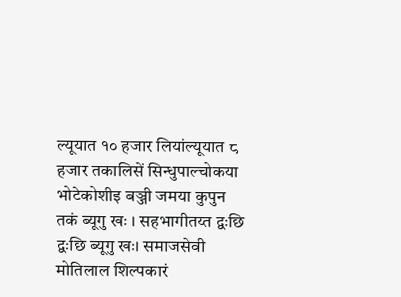ल्यूयात १० हजार लियांल्यूयात ८ हजार तकालिसें सिन्धुपाल्चोकया भोटेकोशीइ बञ्जी जमया कुपुन तकं ब्यूगु खः । सहभागीतय्त द्वःछि द्वःछि ब्यूगु खः। समाजसेवी मोतिलाल शिल्पकारं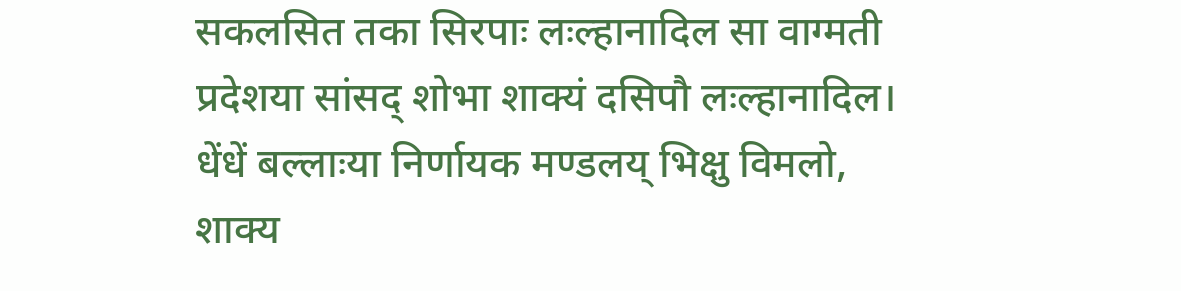सकलसित तका सिरपाः लःल्हानादिल सा वाग्मती प्रदेशया सांसद् शोभा शाक्यं दसिपौ लःल्हानादिल। धेंधें बल्लाःया निर्णायक मण्डलय् भिक्षु विमलो, शाक्य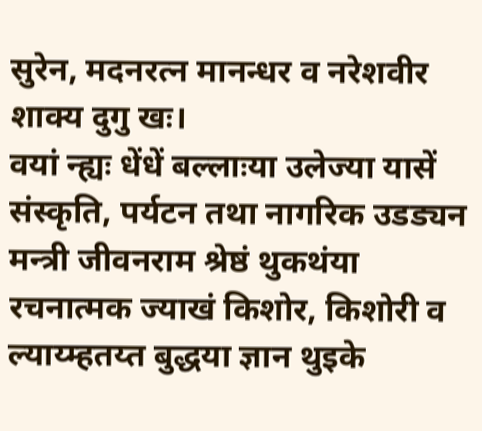सुरेन, मदनरत्न मानन्धर व नरेशवीर शाक्य दुगु खः।
वयां न्ह्यः धेंधें बल्लाःया उलेज्या यासें संस्कृति, पर्यटन तथा नागरिक उडड्यन मन्त्री जीवनराम श्रेष्ठं थुकथंया रचनात्मक ज्याखं किशोर, किशोरी व ल्याय्म्हतय्त बुद्धया ज्ञान थुइके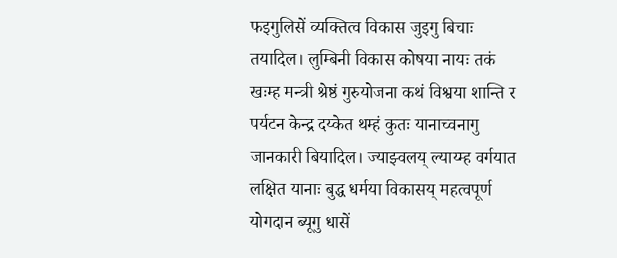फइगुलिसें व्यक्तित्व विकास जुइगु बिचाः तयादिल। लुम्बिनी विकास कोषया नायः तकं खःम्ह मन्त्री श्रेष्ठं गुरुयोजना कथं विश्वया शान्ति र पर्यटन केन्द्र दय्केत थम्हं कुतः यानाच्वनागु जानकारी बियादिल। ज्याझ्वलय् ल्याय्म्ह वर्गयात लक्षित यानाः बुद्ध धर्मया विकासय् महत्वपूर्ण योगदान ब्यूगु धासें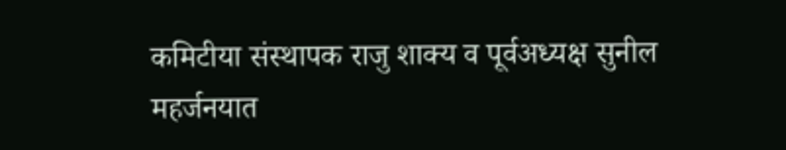कमिटीया संस्थापक राजु शाक्य व पूर्वअध्यक्ष सुनील महर्जनयात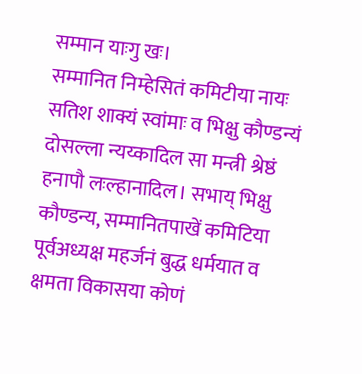सम्मान याःगु खः।
सम्मानित निम्हेसितं कमिटीया नायः सतिश शाक्यं स्वांमाः व भिक्षु कौण्डन्यं दोसल्ला न्यय्कादिल सा मन्त्री श्रेष्ठं हनापौ लःल्हानादिल। सभाय् भिक्षु कौण्डन्य, सम्मानितपाखें कमिटिया पूर्वअध्यक्ष महर्जनं बुद्ध धर्मयात व क्षमता विकासया कोणं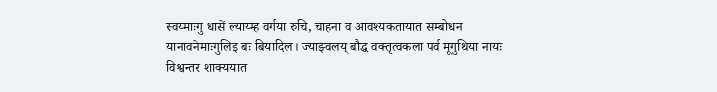स्वय्माःगु धासें ल्याय्म्ह वर्गया रुचि, चाहना व आवश्यकतायात सम्बोधन यानावनेमाःगुलिइ बः बियादिल। ज्याझ्वलय् बौद्ध वक्तृत्वकला पर्व मूगुथिया नायः विश्वन्तर शाक्ययात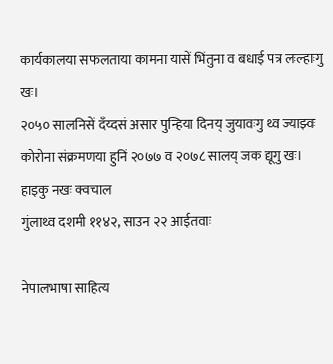कार्यकालया सफलताया कामना यासें भिंतुना व बधाई पत्र लःल्हाःगु खः।
२०५० सालनिसें दँय्दसं असार पुन्हिया दिनय् जुयावःगु थ्व ज्याझ्वः कोरोना संक्रमणया हुनिं २०७७ व २०७८ सालय् जक द्यूगु खः।
हाइकु नखः क्वचाल
गुंलाथ्व दशमी ११४२, साउन २२ आईतवाः

नेपालभाषा साहित्य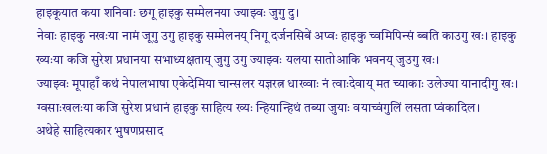हाइकूयात कया शनिवाः छगू हाइकु सम्मेलनया ज्याझ्वः जुगु दु।
नेवाः हाइकु नखःया नामं जूगु उगु हाइकु सम्मेलनय् निगू दर्जनसिबें अप्वः हाइकु च्वमिपिन्सं ब्बति काउगु खः। हाइकु ख्यःया कजि सुरेश प्रधानया सभाध्यक्षताय् जुगु उगु ज्याझ्वः यलया सातोआकि भवनय् जुउगु खः।
ज्याझ्वः मूपाहाँ कथं नेपालभाषा एकेदेमिया चान्सलर यज्ञरत्न धाख्वाः नं त्वाःदेवाय् मत च्याकाः उलेज्या यानादीगु खः। ग्वसाःखलःया कजि सुरेश प्रधानं हाइकु साहित्य ख्यः न्हियान्हिथं तब्या जुयाः वयाच्वंगुलिं लसता प्वंकादिल।
अथेहे साहित्यकार भुषणप्रसाद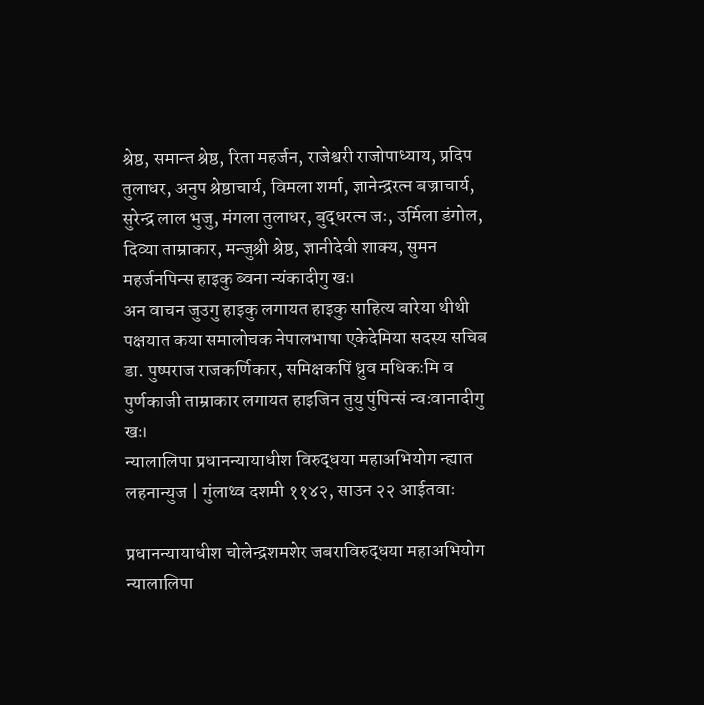श्रेष्ठ, समान्त श्रेष्ठ, रिता महर्जन, राजेश्वरी राजोपाध्याय, प्रदिप तुलाधर, अनुप श्रेष्ठाचार्य, विमला शर्मा, ज्ञानेन्द्ररत्न बज्राचार्य, सुरेन्द्र लाल भुजु, मंगला तुलाधर, बुद्धरत्न जः, उर्मिला डंगोल, दिव्या ताम्राकार, मन्जुश्री श्रेष्ठ, ज्ञानीदेवी शाक्य, सुमन महर्जनपिन्स हाइकु ब्वना न्यंकादीगु खः।
अन वाचन जुउगु हाइकु लगायत हाइकु साहित्य बारेया थीथी पक्षयात कया समालोचक नेपालभाषा एकेदेमिया सदस्य सचिब डा. पुष्पराज राजकर्णिकार, समिक्षकपिं ध्रुव मधिकःमि व पुर्णकाजी ताम्राकार लगायत हाइजिन तुयु पुंपिन्सं न्वःवानादीगु खः।
न्यालालिपा प्रधानन्यायाधीश विरुद्धया महाअभियोग न्ह्यात
लहनान्युज | गुंलाथ्व दशमी ११४२, साउन २२ आईतवाः

प्रधानन्यायाधीश चोलेन्द्रशमशेर जबराविरुद्धया महाअभियोग न्यालालिपा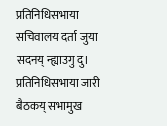प्रतिनिधिसभाया सचिवालय दर्ता जुया सदनय् न्ह्याउगु दु।
प्रतिनिधिसभाया जारी बैठकय् सभामुख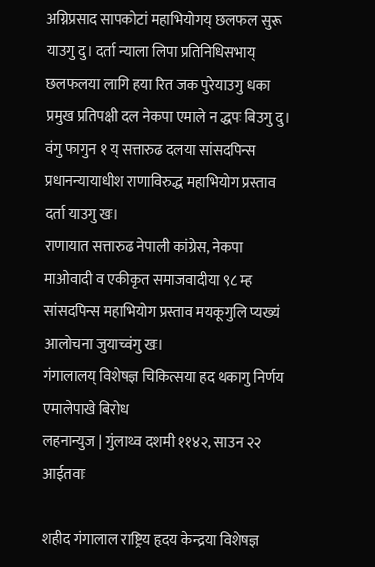अग्निप्रसाद सापकोटां महाभियोगय् छलफल सुरू याउगु दु। दर्ता न्याला लिपा प्रतिनिधिसभाय् छलफलया लागि हया रित जक पुरेयाउगु धका प्रमुख प्रतिपक्षी दल नेकपा एमाले न द्धपः बिउगु दु। वंगु फागुन १ य् सत्तारुढ दलया सांसदपिन्स प्रधानन्यायाधीश राणाविरुद्ध महाभियोग प्रस्ताव दर्ता याउगु खः।
राणायात सत्तारुढ नेपाली कांग्रेस, नेकपा माओवादी व एकीकृत समाजवादीया ९८ म्ह सांसदपिन्स महाभियोग प्रस्ताव मयकूगुलि प्यख्यं आलोचना जुयाच्वंगु खः।
गंगालालय् विशेषज्ञ चिकित्सया हद थकागु निर्णय एमालेपाखे बिरोध
लहनान्युज | गुंलाथ्व दशमी ११४२, साउन २२ आईतवाः

शहीद गंगालाल राष्ट्रिय हृदय केन्द्रया विशेषज्ञ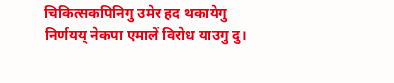चिकित्सकपिनिगु उमेर हद थकायेगु निर्णयय् नेकपा एमालें विरोध याउगु दु।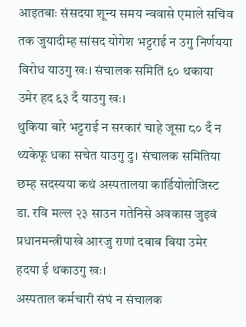आइतबाः संसदया शून्य समय न्ववासे एमाले सचिव तक जुयादीम्ह सांसद योगेश भट्टराई न उगु निर्णयया विरोध याउगु खः। संचालक समितिं ६० थकाया उमेर हद ६३ दँ याउगु खः।
थुकिया बारे भट्टराई न सरकारं चाहे जूसा ८० दँ न थ्यकेफू धका सचेत याउगु दु। संचालक समितिया छम्ह सदस्यया कथं अस्पतालया कार्डियोलोजिस्ट डा. रवि मल्ल २३ साउन गतेनिसे अवकास जुइवं प्रधानमन्त्रीपाखे आरजु राणां दबाब बिया उमेर हदया ई थकाउगु खः।
अस्पताल कर्मचारी संघं न संचालक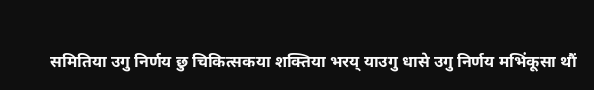समितिया उगु निर्णय छु चिकित्सकया शक्तिया भरय् याउगु धासे उगु निर्णय मभिंकूसा थौं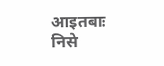आइतबाः निसे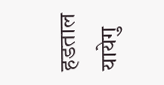हडताल यायेगु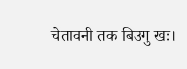चेतावनी तक बिउगु खः।